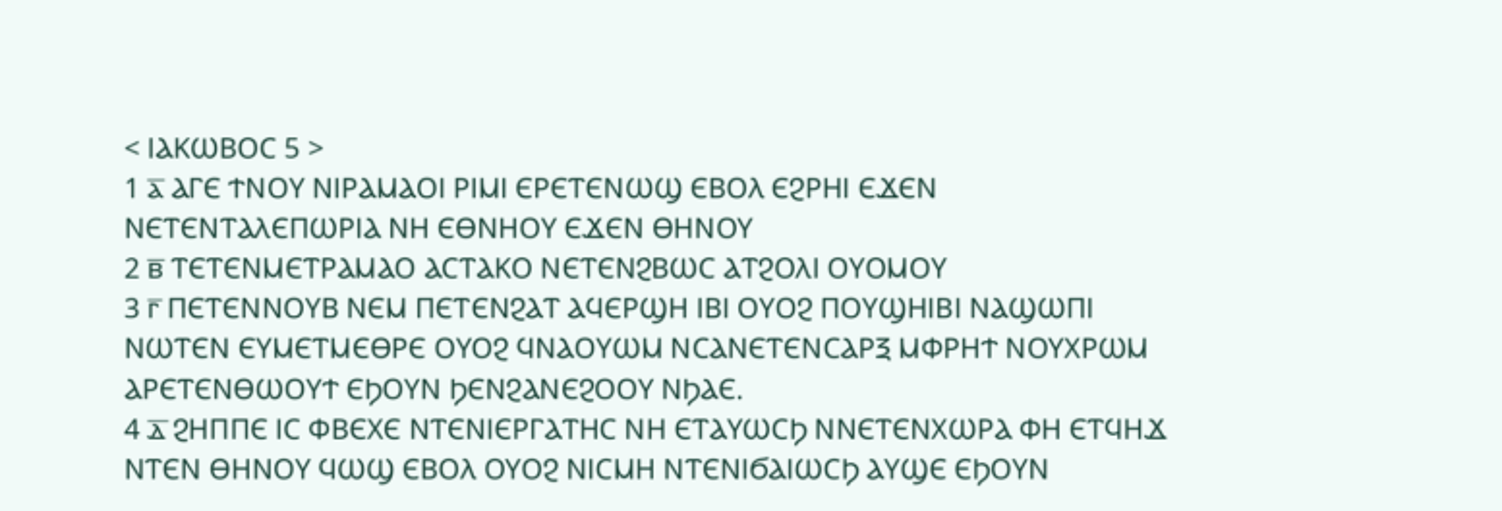< ⲒⲀⲔⲰⲂⲞⲤ 5 >
1 ⲁ̅ ⲀⲄⲈ ϮⲚⲞⲨ ⲚⲒⲢⲀⲘⲀⲞⲒ ⲢⲒⲘⲒ ⲈⲢⲈⲦⲈⲚⲰϢ ⲈⲂⲞⲖ ⲈϨⲢⲎⲒ ⲈϪⲈⲚ ⲚⲈⲦⲈⲚⲦⲀⲖⲈⲠⲰⲢⲒⲀ ⲚⲎ ⲈⲐⲚⲎⲞⲨ ⲈϪⲈⲚ ⲐⲎⲚⲞⲨ
2 ⲃ̅ ⲦⲈⲦⲈⲚⲘⲈⲦⲢⲀⲘⲀⲞ ⲀⲤⲦⲀⲔⲞ ⲚⲈⲦⲈⲚϨⲂⲰⲤ ⲀⲦϨⲞⲖⲒ ⲞⲨⲞⲘⲞⲨ
3 ⲅ̅ ⲠⲈⲦⲈⲚⲚⲞⲨⲂ ⲚⲈⲘ ⲠⲈⲦⲈⲚϨⲀⲦ ⲀϤⲈⲢϢⲎ ⲒⲂⲒ ⲞⲨⲞϨ ⲠⲞⲨϢⲎⲒⲂⲒ ⲚⲀϢⲰⲠⲒ ⲚⲰⲦⲈⲚ ⲈⲨⲘⲈⲦⲘⲈⲐⲢⲈ ⲞⲨⲞϨ ϤⲚⲀⲞⲨⲰⲘ ⲚⲤⲀⲚⲈⲦⲈⲚⲤⲀⲢⲜ ⲘⲪⲢⲎϮ ⲚⲞⲨⲬⲢⲰⲘ ⲀⲢⲈⲦⲈⲚⲐⲰⲞⲨϮ ⲈϦⲞⲨⲚ ϦⲈⲚϨⲀⲚⲈϨⲞⲞⲨ ⲚϦⲀⲈ.
4 ⲇ̅ ϨⲎⲠⲠⲈ ⲒⲤ ⲪⲂⲈⲬⲈ ⲚⲦⲈⲚⲒⲈⲢⲄⲀⲦⲎⲤ ⲚⲎ ⲈⲦⲀⲨⲰⲤϦ ⲚⲚⲈⲦⲈⲚⲬⲰⲢⲀ ⲪⲎ ⲈⲦϤⲎϪ ⲚⲦⲈⲚ ⲐⲎⲚⲞⲨ ϤⲰϢ ⲈⲂⲞⲖ ⲞⲨⲞϨ ⲚⲒⲤⲘⲎ ⲚⲦⲈⲚⲒϬⲀⲒⲰⲤϦ ⲀⲨϢⲈ ⲈϦⲞⲨⲚ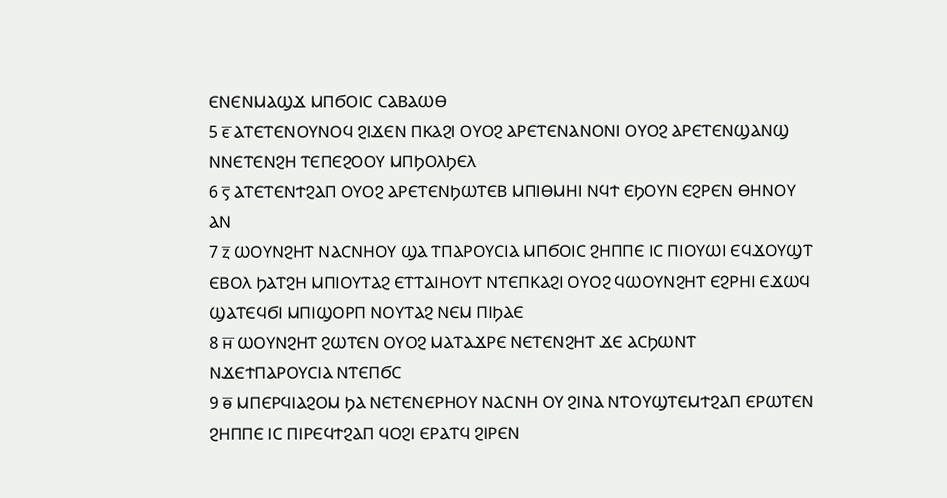ⲈⲚⲈⲚⲘⲀϢϪ ⲘⲠϬⲞⲒⲤ ⲤⲀⲂⲀⲰⲐ
5 ⲉ̅ ⲀⲦⲈⲦⲈⲚⲞⲨⲚⲞϤ ϨⲒϪⲈⲚ ⲠⲔⲀϨⲒ ⲞⲨⲞϨ ⲀⲢⲈⲦⲈⲚⲀⲚⲞⲚⲒ ⲞⲨⲞϨ ⲀⲢⲈⲦⲈⲚϢⲀⲚϢ ⲚⲚⲈⲦⲈⲚϨⲎ ⲦⲈⲠⲈϨⲞⲞⲨ ⲘⲠϦⲞⲖϦⲈⲖ
6 ⲋ̅ ⲀⲦⲈⲦⲈⲚϮϨⲀⲠ ⲞⲨⲞϨ ⲀⲢⲈⲦⲈⲚϦⲰⲦⲈⲂ ⲘⲠⲒⲐⲘⲎⲒ ⲚϤϮ ⲈϦⲞⲨⲚ ⲈϨⲢⲈⲚ ⲐⲎⲚⲞⲨ ⲀⲚ
7 ⲍ̅ ⲰⲞⲨⲚϨⲎⲦ ⲚⲀⲤⲚⲎⲞⲨ ϢⲀ ⲦⲠⲀⲢⲞⲨⲤⲒⲀ ⲘⲠϬⲞⲒⲤ ϨⲎⲠⲠⲈ ⲒⲤ ⲠⲒⲞⲨⲰⲒ ⲈϤϪⲞⲨϢⲦ ⲈⲂⲞⲖ ϦⲀⲦϨⲎ ⲘⲠⲒⲞⲨⲦⲀϨ ⲈⲦⲦⲀⲒⲎⲞⲨⲦ ⲚⲦⲈⲠⲔⲀϨⲒ ⲞⲨⲞϨ ϤⲰⲞⲨⲚϨⲎⲦ ⲈϨⲢⲎⲒ ⲈϪⲰϤ ϢⲀⲦⲈϤϬⲒ ⲘⲠⲒϢⲞⲢⲠ ⲚⲞⲨⲦⲀϨ ⲚⲈⲘ ⲠⲒϦⲀⲈ
8 ⲏ̅ ⲰⲞⲨⲚϨⲎⲦ ϨⲰⲦⲈⲚ ⲞⲨⲞϨ ⲘⲀⲦⲀϪⲢⲈ ⲚⲈⲦⲈⲚϨⲎⲦ ϪⲈ ⲀⲤϦⲰⲚⲦ ⲚϪⲈϮⲠⲀⲢⲞⲨⲤⲒⲀ ⲚⲦⲈⲠϬⲤ
9 ⲑ̅ ⲘⲠⲈⲢϤⲒⲀϨⲞⲘ ϦⲀ ⲚⲈⲦⲈⲚⲈⲢⲎⲞⲨ ⲚⲀⲤⲚⲎ ⲞⲨ ϨⲒⲚⲀ ⲚⲦⲞⲨϢⲦⲈⲘϮϨⲀⲠ ⲈⲢⲰⲦⲈⲚ ϨⲎⲠⲠⲈ ⲒⲤ ⲠⲒⲢⲈϤϮϨⲀⲠ ϤⲞϨⲒ ⲈⲢⲀⲦϤ ϨⲒⲢⲈⲚ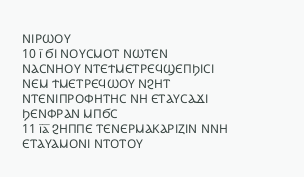ⲚⲒⲢⲰⲞⲨ
10 ⲓ̅ ϬⲒ ⲚⲞⲨⲤⲘⲞⲦ ⲚⲰⲦⲈⲚ ⲚⲀⲤⲚⲎⲞⲨ ⲚⲦⲈϮⲘⲈⲦⲢⲈϤϢⲈⲠϦⲒⲤⲒ ⲚⲈⲘ ϮⲘⲈⲦⲢⲈϤⲰⲞⲨ ⲚϨⲎⲦ ⲚⲦⲈⲚⲒⲠⲢⲞⲪⲎⲦⲎⲤ ⲚⲎ ⲈⲦⲀⲨⲤⲀϪⲒ ϦⲈⲚⲪⲢⲀⲚ ⲘⲠϬⲤ
11 ⲓ̅ⲁ̅ ϨⲎⲠⲠⲈ ⲦⲈⲚⲈⲢⲘⲀⲔⲀⲢⲒⲌⲒⲚ ⲚⲚⲎ ⲈⲦⲀⲨⲀⲘⲞⲚⲒ ⲚⲦⲞⲦⲞⲨ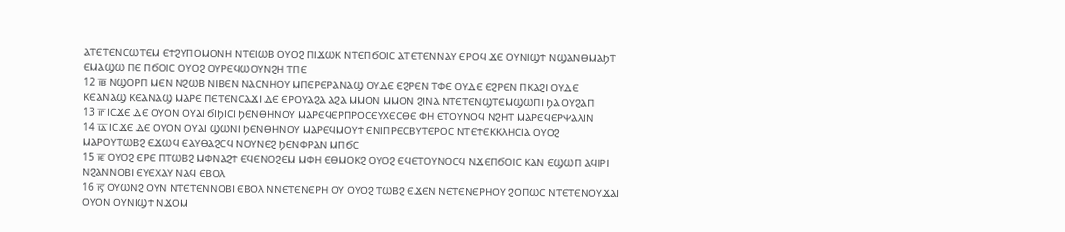ⲀⲦⲈⲦⲈⲚⲤⲰⲦⲈⲘ ⲈϮϨⲨⲠⲞⲘⲞⲚⲎ ⲚⲦⲈⲒⲰⲂ ⲞⲨⲞϨ ⲠⲒϪⲰⲔ ⲚⲦⲈⲠϬⲞⲒⲤ ⲀⲦⲈⲦⲈⲚⲚⲀⲨ ⲈⲢⲞϤ ϪⲈ ⲞⲨⲚⲒϢϮ ⲚϢⲀⲚⲐⲘⲀϦⲦ ⲈⲘⲀϢⲰ ⲠⲈ ⲠϬⲞⲒⲤ ⲞⲨⲞϨ ⲞⲨⲢⲈϤⲰⲞⲨⲚϨⲎ ⲦⲠⲈ
12 ⲓ̅ⲃ̅ ⲚϢⲞⲢⲠ ⲘⲈⲚ ⲚϨⲰⲂ ⲚⲒⲂⲈⲚ ⲚⲀⲤⲚⲎⲞⲨ ⲘⲠⲈⲢⲈⲢⲀⲚⲀϢ ⲞⲨⲆⲈ ⲈϨⲢⲈⲚ ⲦⲪⲈ ⲞⲨⲆⲈ ⲈϨⲢⲈⲚ ⲠⲔⲀϨⲒ ⲞⲨⲆⲈ ⲔⲈⲀⲚⲀϢ ⲔⲈⲀⲚⲀϢ ⲘⲀⲢⲈ ⲠⲈⲦⲈⲚⲤⲀϪⲒ ⲆⲈ ⲈⲢⲞⲨⲀϨⲀ ⲀϨⲀ ⲘⲘⲞⲚ ⲘⲘⲞⲚ ϨⲒⲚⲀ ⲚⲦⲈⲦⲈⲚϢⲦⲈⲘϢⲰⲠⲒ ϦⲀ ⲞⲨϨⲀⲠ
13 ⲓ̅ⲅ̅ ⲒⲤϪⲈ ⲆⲈ ⲞⲨⲞⲚ ⲞⲨⲀⲒ ϬⲒϦⲒⲤⲒ ϦⲈⲚⲐⲎⲚⲞⲨ ⲘⲀⲢⲈϤⲈⲢⲠⲢⲞⲤⲈⲨⲬⲈⲤⲐⲈ ⲪⲎ ⲈⲦⲞⲨⲚⲞϤ ⲚϨⲎⲦ ⲘⲀⲢⲈϤⲈⲢⲮⲀⲖⲒⲚ
14 ⲓ̅ⲇ̅ ⲒⲤϪⲈ ⲆⲈ ⲞⲨⲞⲚ ⲞⲨⲀⲒ ϢⲰⲚⲒ ϦⲈⲚⲐⲎⲚⲞⲨ ⲘⲀⲢⲈϤⲘⲞⲨϮ ⲈⲚⲒⲠⲢⲈⲤⲂⲨⲦⲈⲢⲞⲤ ⲚⲦⲈϮⲈⲔⲔⲖⲎⲤⲒⲀ ⲞⲨⲞϨ ⲘⲀⲢⲞⲨⲦⲰⲂϨ ⲈϪⲰϤ ⲈⲀⲨⲐⲀϨⲤϤ ⲚⲞⲨⲚⲈϨ ϦⲈⲚⲪⲢⲀⲚ ⲘⲠϬⲤ
15 ⲓ̅ⲉ̅ ⲞⲨⲞϨ ⲈⲢⲈ ⲠⲦⲰⲂϨ ⲘⲪⲚⲀϨϮ ⲈϤⲈⲚⲞϨⲈⲘ ⲘⲪⲎ ⲈⲐⲘⲞⲔϨ ⲞⲨⲞϨ ⲈϤⲈⲦⲞⲨⲚⲞⲤϤ ⲚϪⲈⲠϬⲞⲒⲤ ⲔⲀⲚ ⲈϢⲰⲠ ⲀϤⲒⲢⲒ ⲚϨⲀⲚⲚⲞⲂⲒ ⲈⲨⲈⲬⲀⲨ ⲚⲀϤ ⲈⲂⲞⲖ
16 ⲓ̅ⲋ̅ ⲞⲨⲰⲚϨ ⲞⲨⲚ ⲚⲦⲈⲦⲈⲚⲚⲞⲂⲒ ⲈⲂⲞⲖ ⲚⲚⲈⲦⲈⲚⲈⲢⲎ ⲞⲨ ⲞⲨⲞϨ ⲦⲰⲂϨ ⲈϪⲈⲚ ⲚⲈⲦⲈⲚⲈⲢⲎⲞⲨ ϨⲞⲠⲰⲤ ⲚⲦⲈⲦⲈⲚⲞⲨϪⲀⲒ ⲞⲨⲞⲚ ⲞⲨⲚⲒϢϮ ⲚϪⲞⲘ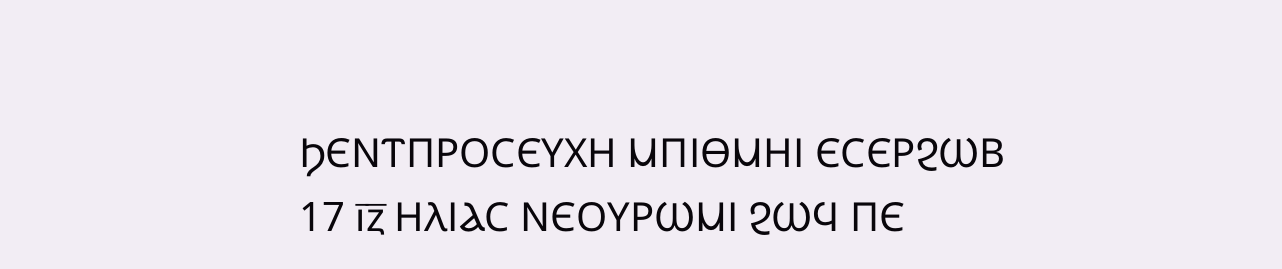ϦⲈⲚⲦⲠⲢⲞⲤⲈⲨⲬⲎ ⲘⲠⲒⲐⲘⲎⲒ ⲈⲤⲈⲢϨⲰⲂ
17 ⲓ̅ⲍ̅ ⲎⲖⲒⲀⲤ ⲚⲈⲞⲨⲢⲰⲘⲒ ϨⲰϤ ⲠⲈ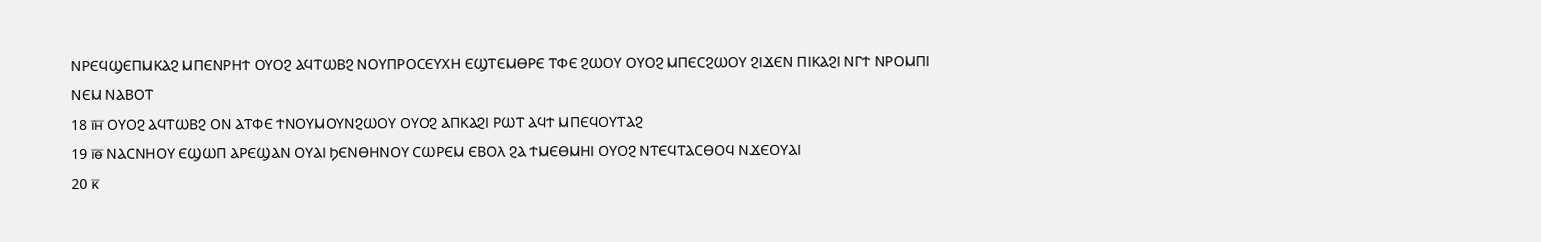ⲚⲢⲈϤϢⲈⲠⲘⲔⲀϨ ⲘⲠⲈⲚⲢⲎϮ ⲞⲨⲞϨ ⲀϤⲦⲰⲂϨ ⲚⲞⲨⲠⲢⲞⲤⲈⲨⲬⲎ ⲈϢⲦⲈⲘⲐⲢⲈ ⲦⲪⲈ ϨⲰⲞⲨ ⲞⲨⲞϨ ⲘⲠⲈⲤϨⲰⲞⲨ ϨⲒϪⲈⲚ ⲠⲒⲔⲀϨⲒ ⲚⲄϮ ⲚⲢⲞⲘⲠⲒ ⲚⲈⲘ ⲚⲀⲂⲞⲦ
18 ⲓ̅ⲏ̅ ⲞⲨⲞϨ ⲀϤⲦⲰⲂϨ ⲞⲚ ⲀⲦⲪⲈ ϮⲚⲞⲨⲘⲞⲨⲚϨⲰⲞⲨ ⲞⲨⲞϨ ⲀⲠⲔⲀϨⲒ ⲢⲰⲦ ⲀϤϮ ⲘⲠⲈϤⲞⲨⲦⲀϨ
19 ⲓ̅ⲑ̅ ⲚⲀⲤⲚⲎⲞⲨ ⲈϢⲰⲠ ⲀⲢⲈϢⲀⲚ ⲞⲨⲀⲒ ϦⲈⲚⲐⲎⲚⲞⲨ ⲤⲰⲢⲈⲘ ⲈⲂⲞⲖ ϨⲀ ϮⲘⲈⲐⲘⲎⲒ ⲞⲨⲞϨ ⲚⲦⲈϤⲦⲀⲤⲐⲞϤ ⲚϪⲈⲞⲨⲀⲒ
20 ⲕ̅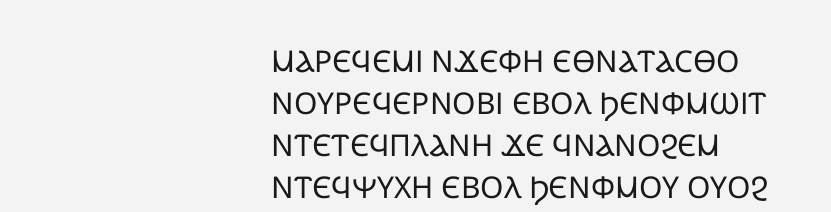ⲘⲀⲢⲈϤⲈⲘⲒ ⲚϪⲈⲪⲎ ⲈⲐⲚⲀⲦⲀⲤⲐⲞ ⲚⲞⲨⲢⲈϤⲈⲢⲚⲞⲂⲒ ⲈⲂⲞⲖ ϦⲈⲚⲪⲘⲰⲒⲦ ⲚⲦⲈⲦⲈϤⲠⲖⲀⲚⲎ ϪⲈ ϤⲚⲀⲚⲞϨⲈⲘ ⲚⲦⲈϤⲮⲨⲬⲎ ⲈⲂⲞⲖ ϦⲈⲚⲪⲘⲞⲨ ⲞⲨⲞϨ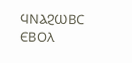ϤⲚⲀϨⲰⲂⲤ ⲈⲂⲞⲖ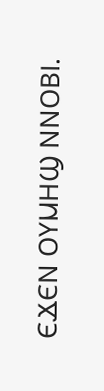ⲈϪⲈⲚ ⲞⲨⲘⲎϢ ⲚⲚⲞⲂⲒ.